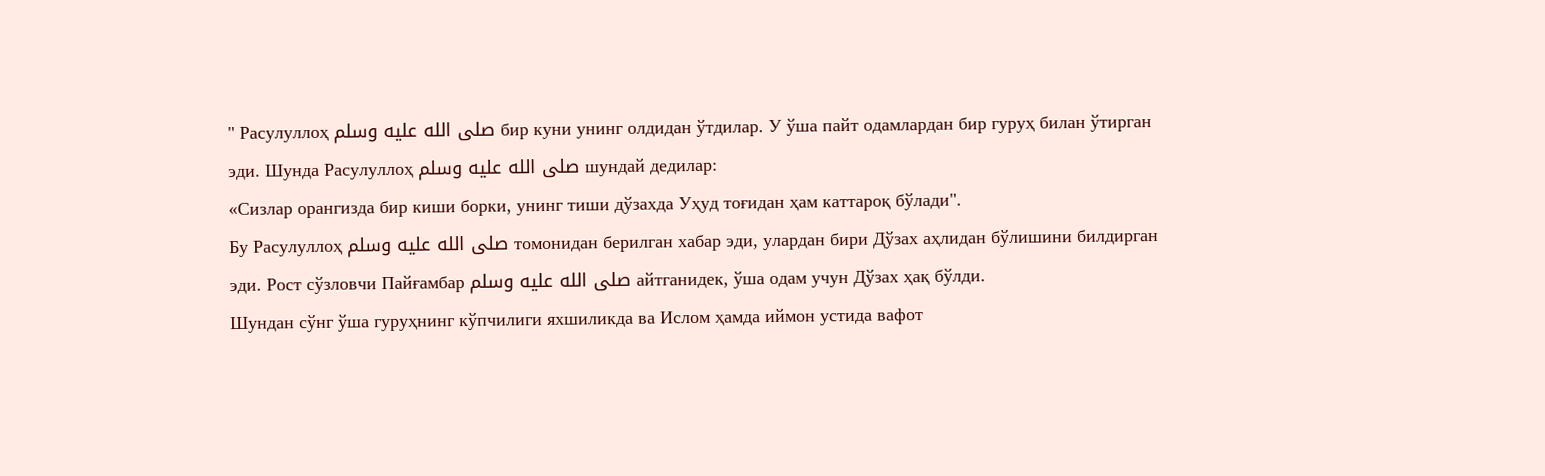" Расулуллоҳ صلى الله عليه وسلم бир куни унинг олдидан ўтдилар. У ўша пайт одамлардан бир гуруҳ билан ўтирган эди. Шунда Расулуллоҳ صلى الله عليه وسلم шундай дедилар:
«Сизлар орангизда бир киши борки, унинг тиши дўзахда Уҳуд тоғидан ҳам каттароқ бўлади".
Бу Расулуллоҳ صلى الله عليه وسلم томонидан берилган хабар эди, улардан бири Дўзах аҳлидан бўлишини билдирган эди. Рост сўзловчи Пайғамбар صلى الله عليه وسلم айтганидек, ўша одам учун Дўзах ҳақ бўлди.
Шундан сўнг ўша гуруҳнинг кўпчилиги яхшиликда ва Ислом ҳамда иймон устида вафот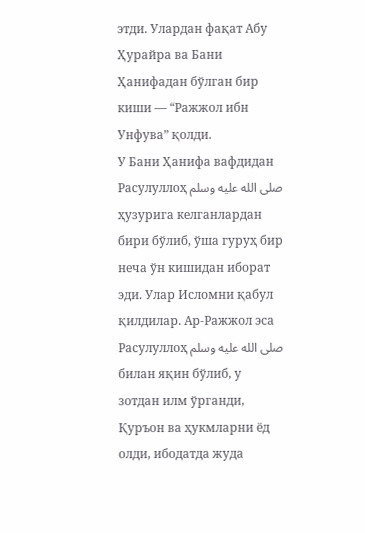этди. Улардан фақат Абу Ҳурайра ва Бани Ҳанифадан бўлган бир киши — “Ражжол ибн Унфува” қолди.
У Бани Ҳанифа вафдидан Расулуллоҳ صلى الله عليه وسلم ҳузурига келганлардан бири бўлиб, ўша гуруҳ бир неча ўн кишидан иборат эди. Улар Исломни қабул қилдилар. Ар-Ражжол эса Расулуллоҳ صلى الله عليه وسلم билан яқин бўлиб, у зотдан илм ўрганди, Қуръон ва ҳукмларни ёд олди, ибодатда жуда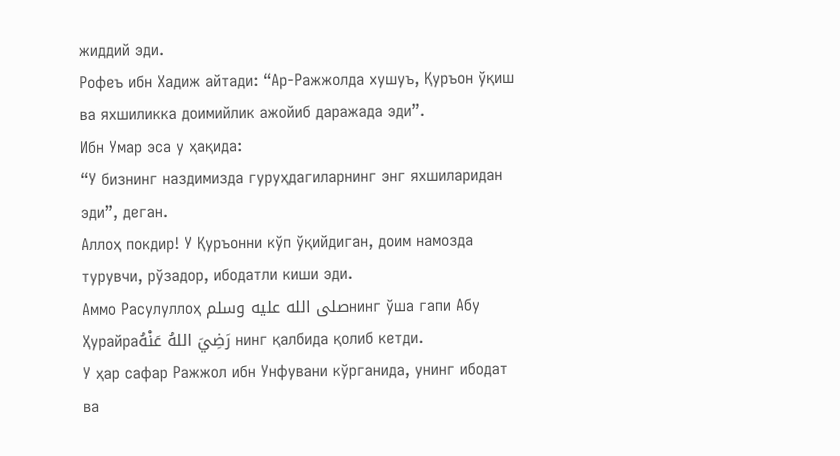жиддий эди.
Рофеъ ибн Хадиж айтади: “Ар-Ражжолда хушуъ, Қуръон ўқиш ва яхшиликка доимийлик ажойиб даражада эди”.
Ибн Умар эса у ҳақида:
“У бизнинг наздимизда гуруҳдагиларнинг энг яхшиларидан эди”, деган.
Аллоҳ покдир! У Қуръонни кўп ўқийдиган, доим намозда турувчи, рўзадор, ибодатли киши эди.
Аммо Расулуллоҳ صلى الله عليه وسلمнинг ўша гапи Абу Ҳурайраرَضِيَ اللهُ عَنْهُ нинг қалбида қолиб кетди.
У ҳар сафар Ражжол ибн Унфувани кўрганида, унинг ибодат ва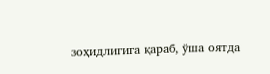зоҳидлигига қараб, ўша оятда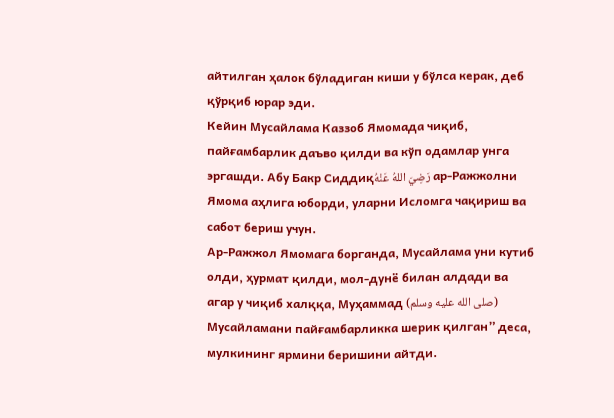айтилган ҳалок бўладиган киши у бўлса керак, деб қўрқиб юрар эди.
Кейин Мусайлама Каззоб Ямомада чиқиб, пайғамбарлик даъво қилди ва кўп одамлар унга эргашди. Абу Бакр Сиддиқرَضِيَ اللهُ عَنْهُ ар-Ражжолни Ямома аҳлига юборди, уларни Исломга чақириш ва сабот бериш учун.
Ар-Ражжол Ямомага борганда, Мусайлама уни кутиб олди, ҳурмат қилди, мол-дунё билан алдади ва агар у чиқиб халққа, Муҳаммад (صلى الله عليه وسلم) Мусайламани пайғамбарликка шерик қилган” деса, мулкининг ярмини беришини айтди.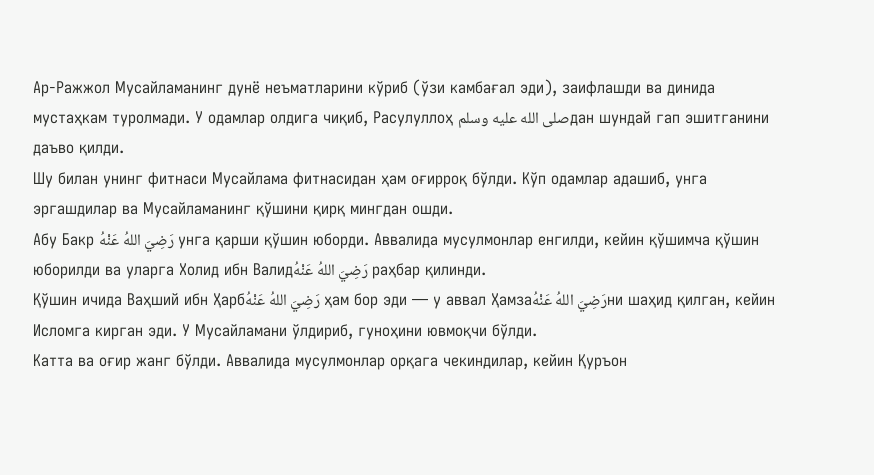Ар-Ражжол Мусайламанинг дунё неъматларини кўриб (ўзи камбағал эди), заифлашди ва динида мустаҳкам туролмади. У одамлар олдига чиқиб, Расулуллоҳ صلى الله عليه وسلمдан шундай гап эшитганини даъво қилди.
Шу билан унинг фитнаси Мусайлама фитнасидан ҳам оғирроқ бўлди. Кўп одамлар адашиб, унга эргашдилар ва Мусайламанинг қўшини қирқ мингдан ошди.
Абу Бакр رَضِيَ اللهُ عَنْهُ унга қарши қўшин юборди. Аввалида мусулмонлар енгилди, кейин қўшимча қўшин юборилди ва уларга Холид ибн Валидرَضِيَ اللهُ عَنْهُ раҳбар қилинди.
Қўшин ичида Ваҳший ибн Ҳарбرَضِيَ اللهُ عَنْهُ ҳам бор эди — у аввал Ҳамзаرَضِيَ اللهُ عَنْهُни шаҳид қилган, кейин Исломга кирган эди. У Мусайламани ўлдириб, гуноҳини ювмоқчи бўлди.
Катта ва оғир жанг бўлди. Аввалида мусулмонлар орқага чекиндилар, кейин Қуръон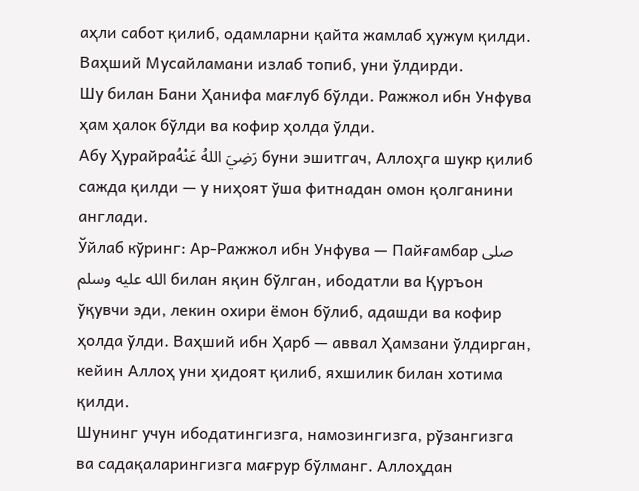аҳли сабот қилиб, одамларни қайта жамлаб ҳужум қилди. Ваҳший Мусайламани излаб топиб, уни ўлдирди.
Шу билан Бани Ҳанифа мағлуб бўлди. Ражжол ибн Унфува ҳам ҳалок бўлди ва кофир ҳолда ўлди.
Абу Ҳурайраرَضِيَ اللهُ عَنْهُ буни эшитгач, Аллоҳга шукр қилиб сажда қилди — у ниҳоят ўша фитнадан омон қолганини англади.
Ўйлаб кўринг: Ар-Ражжол ибн Унфува — Пайғамбар صلى الله عليه وسلم билан яқин бўлган, ибодатли ва Қуръон ўқувчи эди, лекин охири ёмон бўлиб, адашди ва кофир ҳолда ўлди. Ваҳший ибн Ҳарб — аввал Ҳамзани ўлдирган, кейин Аллоҳ уни ҳидоят қилиб, яхшилик билан хотима қилди.
Шунинг учун ибодатингизга, намозингизга, рўзангизга ва садақаларингизга мағрур бўлманг. Аллоҳдан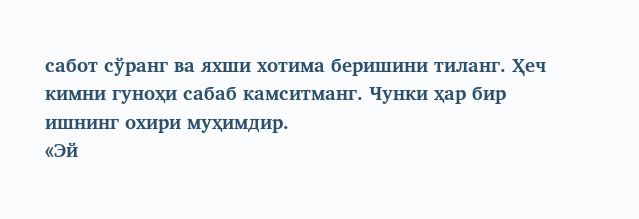сабот сўранг ва яхши хотима беришини тиланг. Ҳеч кимни гуноҳи сабаб камситманг. Чунки ҳар бир ишнинг охири муҳимдир.
«Эй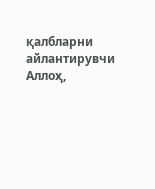қалбларни айлантирувчи Аллоҳ,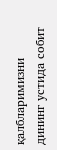қалбларимизни дининг устида собит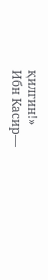қилгин!»
Ибн Касир—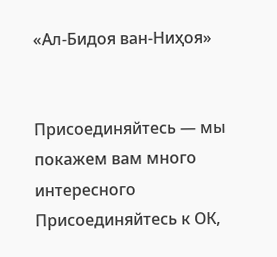«Ал-Бидоя ван-Ниҳоя»


Присоединяйтесь — мы покажем вам много интересного
Присоединяйтесь к ОК,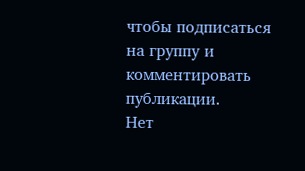чтобы подписаться на группу и комментировать публикации.
Нет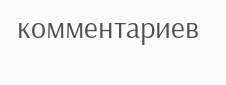комментариев